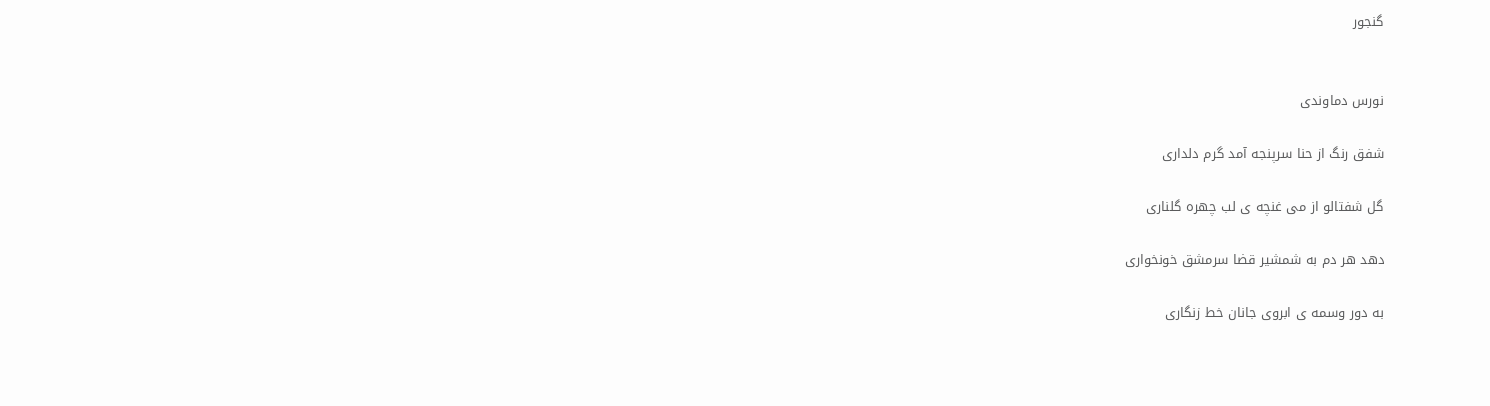گنجور


نورس دماوندی

شفق رنگ از حنا سرپنجه آمد گرم دلداری

گل شفتالو از می غنچه ی لب چهره گلناری

دهد هر دم به شمشیر قضا سرمشق خونخواری

به دور وسمه ی ابروی جانان خط زنگاری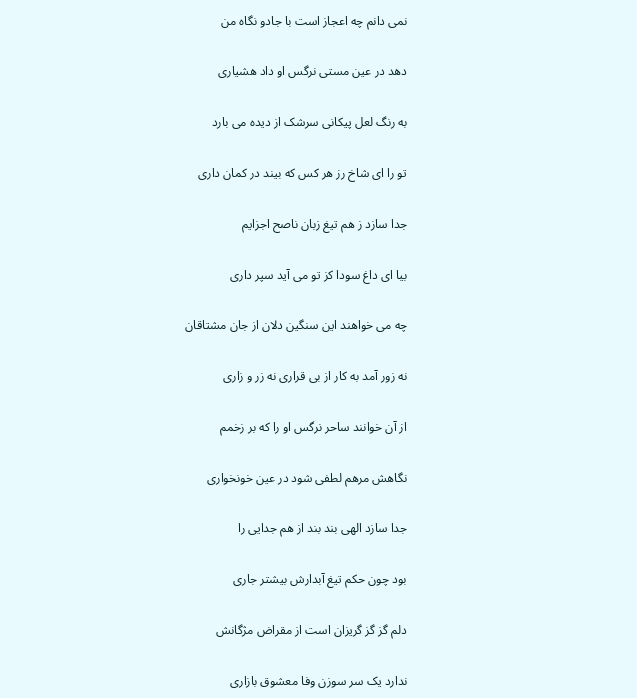نمی دانم چه اعجاز است با جادو نگاه من

دهد در عین مستی نرگس او داد هشیاری

به رنگ لعل پیکانی سرشک از دیده می بارد

تو را ای شاخ رز هر کس که بیند در کمان داری

جدا سازد ز هم تیغ زبان ناصح اجزایم

بیا ای داغ سودا کز تو می آید سپر داری

چه می خواهند این سنگین دلان از جان مشتاقان

نه زور آمد به کار از بی قراری نه زر و زاری

از آن خوانند ساحر نرگس او را که بر زخمم

نگاهش مرهم لطفی شود در عین خونخواری

جدا سازد الهی بند بند از هم جدایی را

بود چون حکم تیغ آبدارش بیشتر جاری

دلم گز گز گریزان است از مقراض مژگانش

ندارد یک سر سوزن وفا معشوق بازاری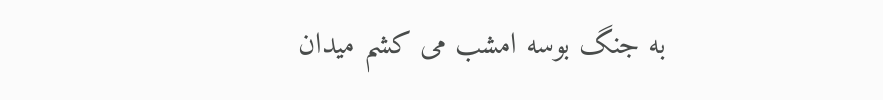به جنگ بوسه امشب می کشم میدان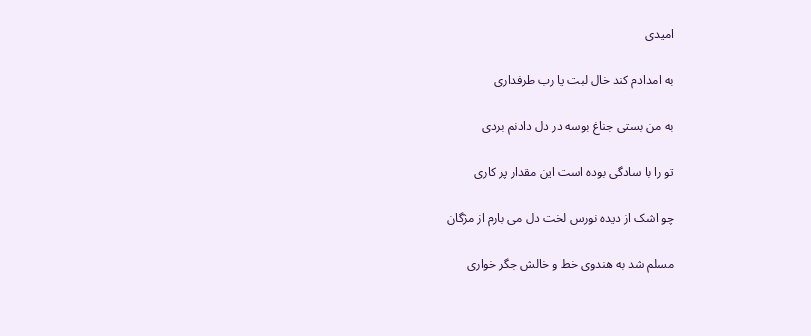امیدی

به امدادم کند خال لبت یا رب طرفداری

به من بستی جناغ بوسه در دل دادنم بردی

تو را با سادگی بوده است این مقدار پر کاری

چو اشک از دیده نورس لخت دل می بارم از مژگان

مسلم شد به هندوی خط و خالش جگر خواری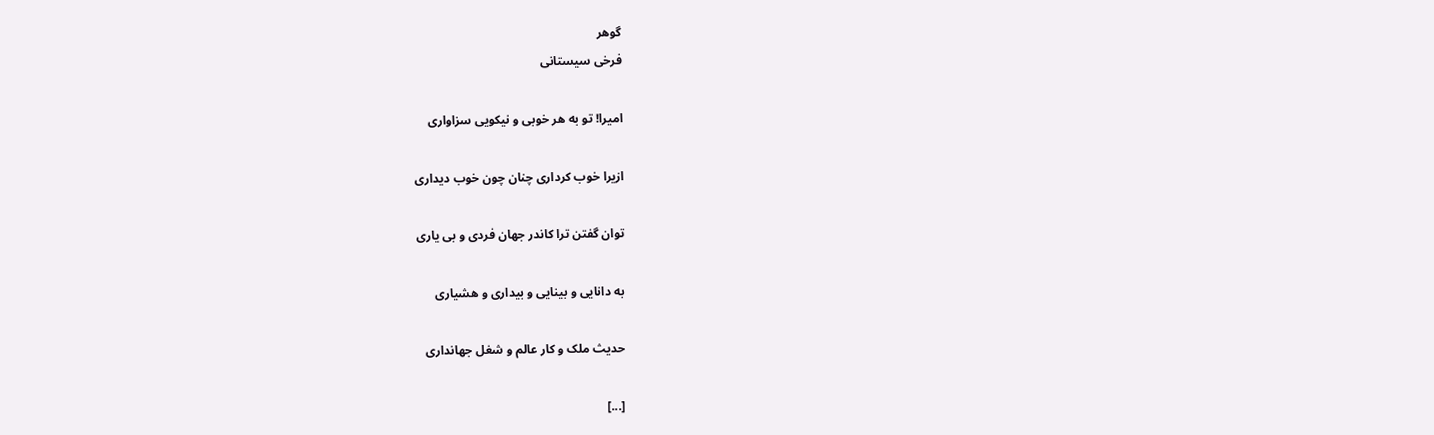گوهر
فرخی سیستانی

امیرا! تو به هر خوبی و نیکویی سزاواری

ازیرا خوب کرداری چنان چون خوب دیداری

توان گفتن ترا کاندر جهان فردی و بی یاری

به دانایی و بینایی و بیداری و هشیاری

حدیث ملک و کار عالم و شغل جهانداری

[...]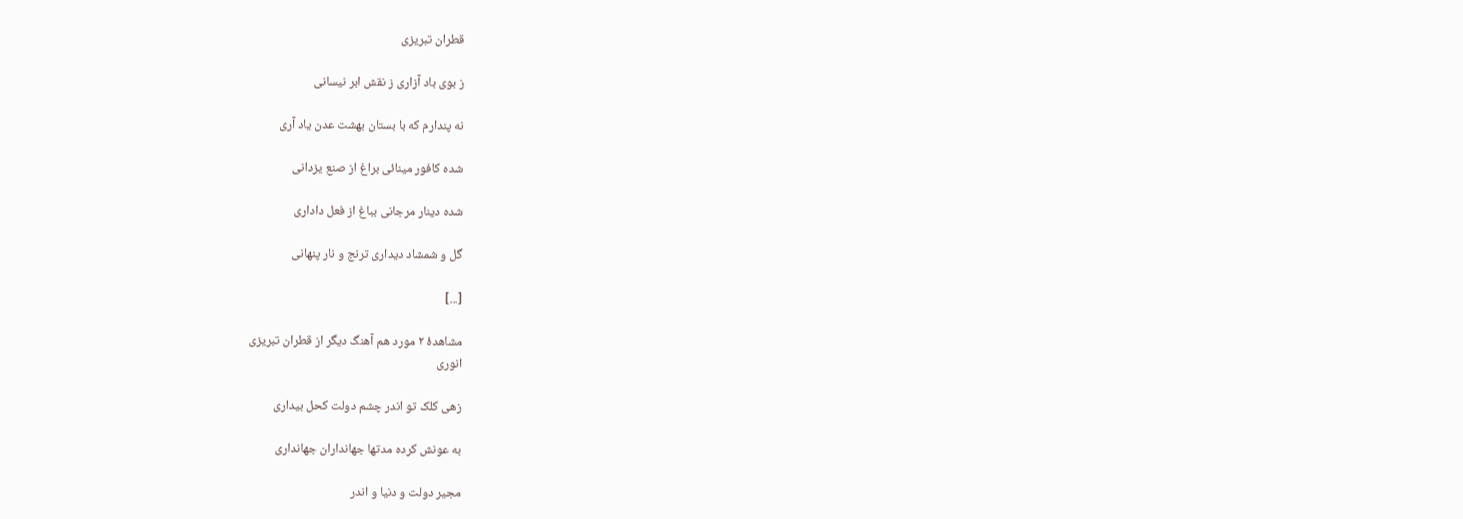قطران تبریزی

ز بوی باد آزاری ز نقش ابر نیسانی

نه پندارم که با بستان بهشت عدن یاد آری

شده کافور مینائی براغ از صنع یزدانی

شده دینار مرجانی بباغ از فعل داداری

گل و شمشاد دیداری ترنج و نار پنهانی

[...]

مشاهدهٔ ۲ مورد هم آهنگ دیگر از قطران تبریزی
انوری

زهی کلک تو اندر چشم دولت کحل بیداری

به عونش کرده مدتها جهانداران جهانداری

مجیر دولت و دنیا و اندر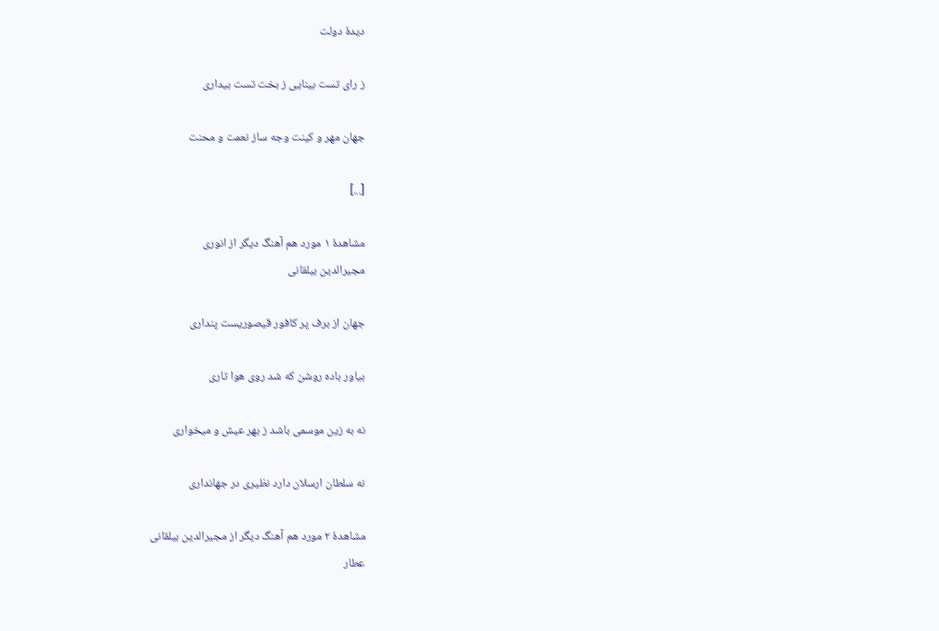دیدهٔ دولت

ز رای تست بینایی ز بخت تست بیداری

جهان مهر و کینت وجه ساز نعمت و محنت

[...]

مشاهدهٔ ۱ مورد هم آهنگ دیگر از انوری
مجیرالدین بیلقانی

جهان از برف پر کافور قیصوریست پنداری

بیاور باده روشن که شد روی هوا تاری

نه به زین موسمی باشد ز بهر عیش و میخواری

نه سلطان ارسلان دارد نظیری در جهانداری

مشاهدهٔ ۲ مورد هم آهنگ دیگر از مجیرالدین بیلقانی
عطار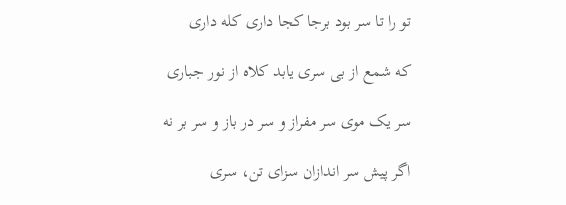تو را تا سر بود برجا کجا داری کله داری

که شمع از بی سری یابد کلاه از نور جباری

سر یک موی سر مفراز و سر در باز و سر بر نه

اگر پیش سر اندازان سزای تن، سری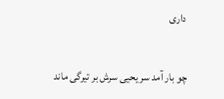داری

چو بار آمد سر یحیی سرش بر تیرگی ماند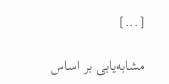[...]

مشابه‌یابی بر اساس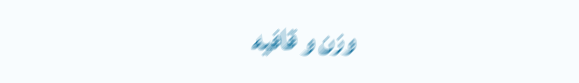وزن و قافیه